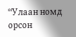“Улаан номд орсон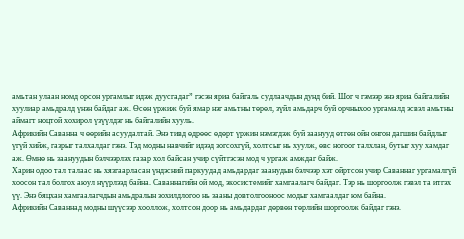амьтан улаан номд орсон ургамлыг идэж дуусгадаг” гэсэн яриа байгаль судлаачдын дунд бий. Шог ч гэмээр энэ яриа байгалийн хуулиар амьдралд үнэн байдаг аж. Өсөн үржиж буй ямар нэг амьтны төрөл, зүйл амьдарч буй орчныхоо ургамалд эсвэл амьтны аймагт ноцтой хохирол үзүүлдэг нь байгалийн хууль.
Африкийн Саванна ч өөрийн асуудалтай. Энэ тивд өдрөөс өдөрт үржин нэмэгдэж буй заанууд өтгөн ойн онгон дагшин байдлыг үгүй хийж, газрыг талхалдаг гэнэ. Тэд модны навчийг идээд зогсохгүй, холтсыг нь хуулж, өвс ногоог талхлан, бутыг хуу хамдаг аж. Өмнө нь заануудын бэлчээрлэх газар хол байсан учир сүйтгэсэн мод ч ургаж амждаг байж.
Харин одоо тал талаас нь хязгаарласан үндэсний паркуудад амьдардаг заанудын бэлчээр хэт ойртсон учир Саваннаг ургамалгүй хоосон тал болгох аюул нүүрлээд байна. Саваннагийн ой мод, экосистемийг хамгаалагч байдаг. Тэр нь шоргоолж гэвэл та итгэх үү. Энэ бяцхан хамгаалагчдын амьдралын зохилдлогоо нь зааны довтолгооноос модыг хамгаалдаг юм байна.
Африкийн Саваннад модны шүүсээр хооллож, холтсон доор нь амьдардаг дөрвөн төрлийн шоргоолж байдаг гэнэ.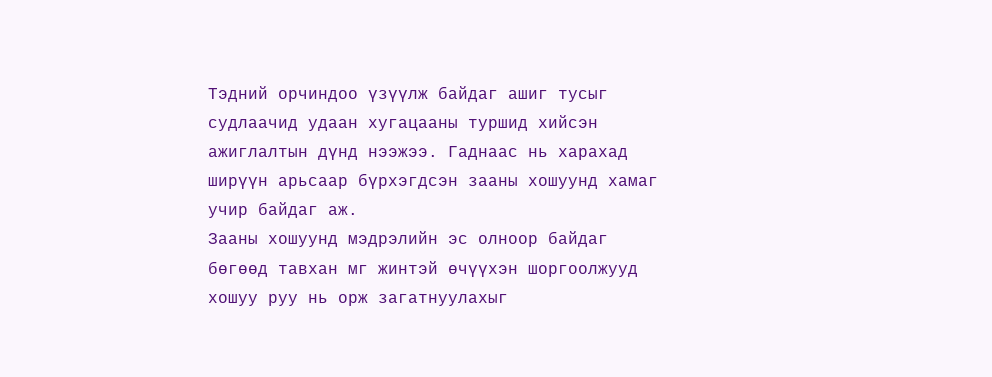Тэдний орчиндоо үзүүлж байдаг ашиг тусыг судлаачид удаан хугацааны туршид хийсэн ажиглалтын дүнд нээжээ. Гаднаас нь харахад ширүүн арьсаар бүрхэгдсэн зааны хошуунд хамаг учир байдаг аж.
Зааны хошуунд мэдрэлийн эс олноор байдаг бөгөөд тавхан мг жинтэй өчүүхэн шоргоолжууд хошуу руу нь орж загатнуулахыг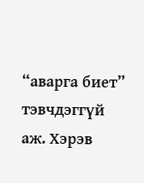“аварга биет” тэвчдэггүй аж. Хэрэв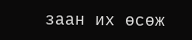заан их өсөж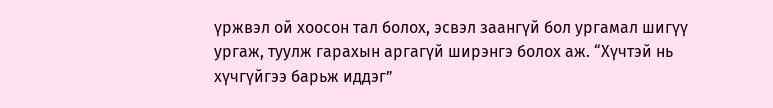үржвэл ой хоосон тал болох, эсвэл заангүй бол ургамал шигүү ургаж, туулж гарахын аргагүй ширэнгэ болох аж. “Хүчтэй нь хүчгүйгээ барьж иддэг”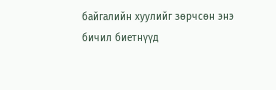байгалийн хуулийг зөрчсөн энэ бичил биетнүүд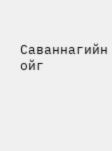Саваннагийн ойг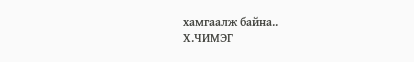хамгаалж байна..
Х.ЧИМЭГ